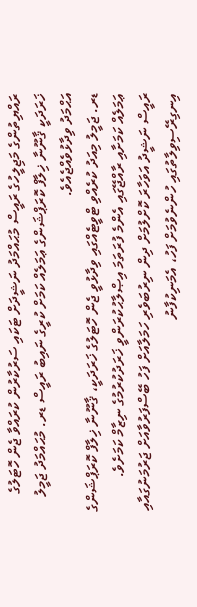ރައްޔިތުންގެ މަޖިލީހުގެ ރައީސް މުޙައްމަދު ނަޝީދަށް ޓަކައި ސަރުކާރުން ކުރައްވާ ޖެން ހޮޓަލުގެ ޚަރަދަކީ ޤާނޫނާ ޚިލާފް ކޮރަޕްޝަންގެ ޢަމަލެއް ކަމަށް ކުރީގެ ނައިބު ރައީސް ޑރ. މުޙައްމަދު ޖަމީލު އަޙްމަދު ވިދާޅުވެއްޖެއެވެ.
ޑރ. ޖަމީލު މިއަދު ކުރެއްވި ޓްވީޓެއްގައި ވިދާޅުވީ ޖެން ހޮޓަލުގެ ޚަރަދަކީ، ޤާނޫނާ ޚިލާފް ކޮރަޕްޝަންގެ ޢަމަލެއް ކަމަށާއި ރާއްޖޭގައި އެންމެ ފުރަތަމަ އިޞްލާޙުކުރަންވީ ޚަރަދުކުރުމުގެ ނިޒާމް ކަމަށެވެ.
ރައީސް ނަޝީދު އަވަހާރަ ކޮށްލުމަށް ދިން ނިރުބަވެރި ހަމަލާއަށް ފަހު ބޭސްފަރުވާއަށް ޖަރުމަނުގައާއި އިނގިރޭސިވިލާތުގައި ހުންނެވުމަށް ފަހު، އެމަނިކުފާނު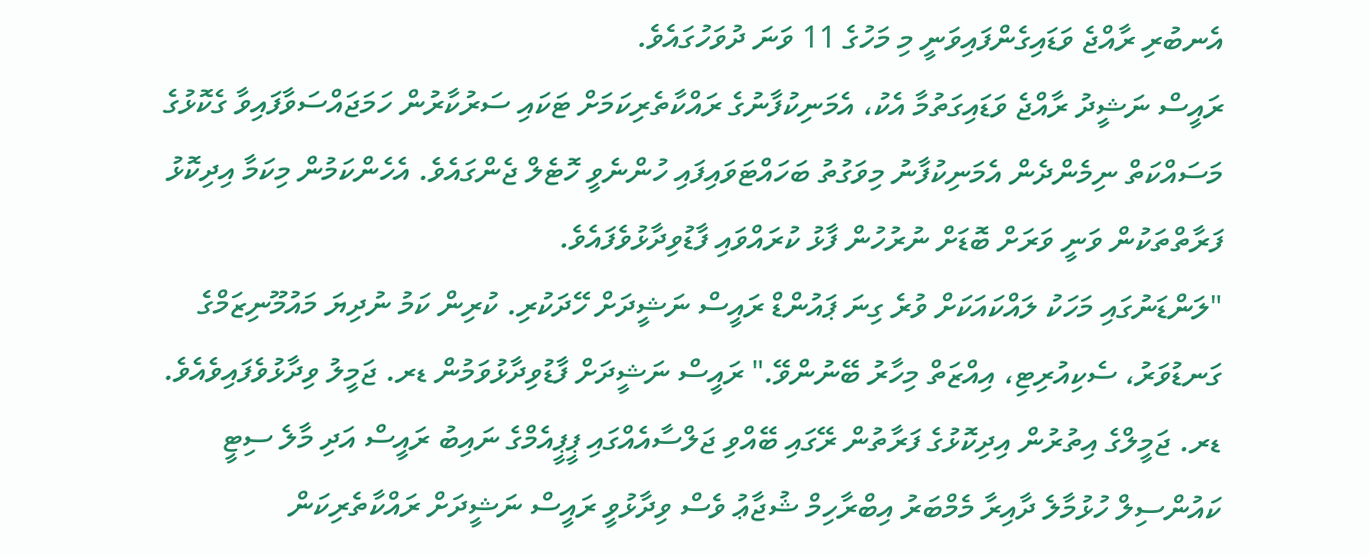އެނބުރި ރާއްޖެ ވަޑައިގެންފައިވަނީ މި މަހުގެ 11 ވަނަ ދުވަހުގައެވެ.
ރައީސް ނަޝީދު ރާއްޖެ ވަޑައިގަތުމާ އެކު، އެމަނިކުފާނުގެ ރައްކާތެރިކަމަށް ޓަކައި ސަރުކާރުން ހަމަޖައްސަވާފައިވާ ގެކޮޅުގެ މަސައްކަތް ނިމެންދެން އެމަނިކުފާނު މިވަގުތު ބަހައްޓަވައިފައި ހުންނެވީ ހޮޓެލް ޖެންގައެވެ. އެހެންކަމުން މިކަމާ އިދިކޮޅު ފަރާތްތަކުން ވަނީ ވަރަށް ބޮޑަށް ނުރުހުން ފާޅު ކުރައްވައި ފާޑުވިދާޅުވެފައެވެ.
"ލަންޑަނުގައި މަހަކު ލައްކައަކަށް ވުރެ ގިނަ ޕައުންޑް ރައީސް ނަޝީދަށް ހޭދަކުރި. ކުރިން ކަމު ނުދިޔަ މައުމޫނިޒަމްގެ ގަނޑުވަރު، ސެކިއުރިޓި، އިއްޒަތް މިހާރު ބޭނުންވޭ." ރައީސް ނަޝީދަށް ފާޑުވިދާޅުވަމުން ޑރ. ޖަމީލު ވިދާޅުވެފައިވެއެވެ.
ޑރ. ޖަމީލްގެ އިތުރުން އިދިކޮޅުގެ ފަރާތުން ރޭގައި ބޭއްވި ޖަލްސާއެއްގައި ޕީޕީއެމްގެ ނައިބު ރައީސް އަދި މާލެ ސިޓީ ކައުންސިލް ހުޅުމާލެ ދާއިރާ މެމްބަރު އިބްރާހިމް ޝުޖާޢު ވެސް ވިދާޅުވީ ރައީސް ނަޝީދަށް ރައްކާތެރިކަން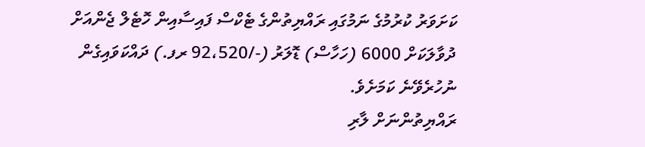ކަށަވަރު ކުރުމުގެ ނަމުގައި ރައްޔިތުންގެ ޓެކްސް ފައިސާއިން ހޮޓެލް ޖެންއަށް ދުވާލަކަށް 6000 (ހަހާސް) ޑޮލަރު (-/92،520 ރފ.) ދައްކަވައިގެން ނުހުރެވޭނެ ކަމަށެވެ.
ރައްޔިތުންނަށް ލާރި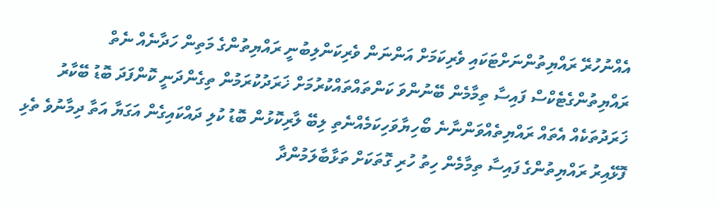އެއްނުހުރޭ ރައްޔިތުންނަށްޓަކައި ވެރިކަމަށް އަންނަން ވެރިކަންލިބުނީ ރައްޔިތުންގެ މަތިން ހަދާނެއް ނެތް ރައްޔިތުންގެޓެކްސް ފައިސާ ތިމާމެން ބޭނުންވަ ކަންތައްތައްކުރުމަށް ޚަރަދުކުރަމުން ތިގެންދަނީ ކޮންފަދަ ބޮޑު ބޭކާރު ޚަރަދުތަކެއް އެތައް ރައްޔިތެއްވަންނާނެ ބޯހިޔާވަހިކަމެއްނެތި ލިބޭ ލާރިކޮޅުން ބޮޑު ކުލި ދައްކައިގެން އަގަޔާ އަތާ ދިމާނުވެ ތެޅި ފޮޅޭއިރު ރައްޔިތުންގެ ފައިސާ ތިމާމެން ހިތު ހުރި ގޮތަކަށް ތަޅާބާލަމުންދާ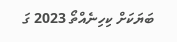ބަޔަކަށް ކިހިނެއްތޯ 2023 ގަ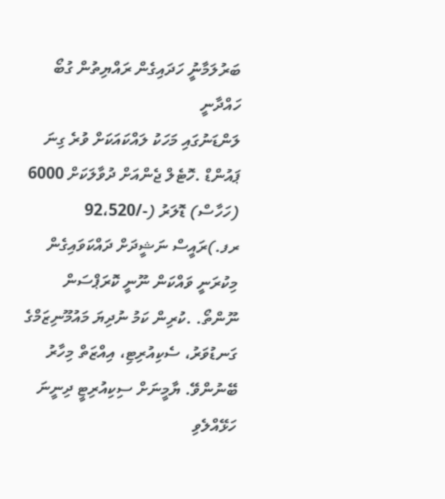ބަރުލަމާނީު ހަދައިގެން ރައްޔިތުން ގުބޯ ހައްދާނީ
ލަންޑަނުގައި މަހަކު ލައްކައަކަށް ވުރެ ގިނަ ޕައުންޑް .ހޮޓެލް ޖެންއަށް ދުވާލަކަށް 6000 (ހަހާސް) ޑޮލަރު (-/92،520 ރފ.)ރައީސް ނަޝީދަށް ދައްކަވައިގެން މިކުރަނީ ވައްކަން ނޫނީ ކޮރަޕްސަން ނޫންތޯ. .ކުރިން ކަމު ނުދިޔަ މައުމޫނިޒަމްގެ ގަނޑުވަރު، ސެކިއުރިޓި، އިއްޒަތް މިހާރު ބޭނުންވޭ. ޔާމީނަށް ސިކިއުރިޓީ ދިނީނަ ހަޅޭއްލެވި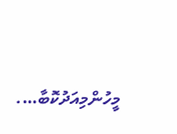މީހުންމިއަދުކޮބާ….